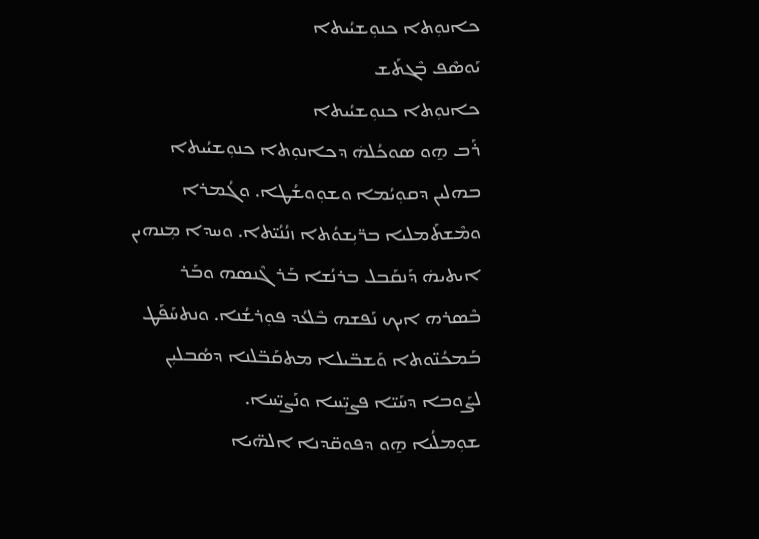ܟܐܢܘܼܬܐ ܟܢܘܼܫܝܳܝܬܐ
ܝܰܘܣܶܦ ܒܶܓܬܰܫ
ܟܐܢܘܼܬܐ ܟܢܘܼܫܝܳܝܬܐ
ܪܰܒ ܗ̱ܘ ܣܘܟܳܠܗܿ ܕܟܐܢܘܼܬܐ ܟܢܘܼܫܝܳܝܬܐ ܒܗܠܝܢ ܕܩܘܼܝܳܡܐ ܘܫܘܼܘܫܳܛܐ. ܘܓܳܡܪܐ ܘܡܶܫܬܰܡܠܝܐ ܒܪ̈ܝܼܫܘܳܬܐ ܙܢܳܢܳܝ̈ܬܐ. ܘܚܕܐ ܡܼܢܗܝܢ ܐܝܬܝܗܿ ܕܰܢܩܰܒܠ ܒܪܢܳܫܐ ܒܰܪ ܓܶܢܣܗ ܘܒܰܪ ܒܶܣܪܗ ܐܝܟ ܢܰܦܫܗ ܒܶܠܥܳܕ ܦܘܼܪܫܳܢܐ. ܘܢܬܚܰܦܰܛ ܒܰܡܟܳܢ̈ܘܬܐ ܘܰܫܒ̈ܝܠܐ ܡܬܩܰܒ̈ܠܢܐ ܕܣܳܒܠܝܼܢ ܠܨܰܘܒܐ ܕܚܰܝ̈ܐ ܦܨܝܼ̈ܚܐ ܘܢܰܨܝ̈ܚܐ.
ܫܘܼܡܠܳܝܐ ܗ̱ܘ ܕܦܘܩ̈ܕܢܐ ܐܠܗ̈ܝܐ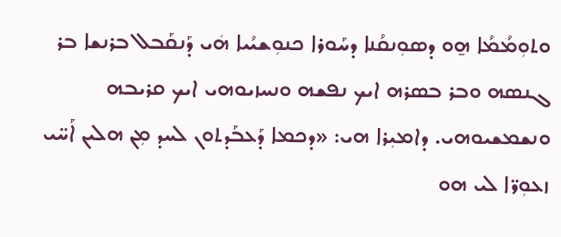ܘܬܘܼܡܳܡܳܐ ܗ̱ܘ ܕܣܘܼܢܩܳܢܐ ܕܚܰܘܪܐ ܟܢܘܼܫܝܳܝܐ ܗܿܝ ܕܰܢܩܰܒܠ ܒܪܢܫܐ ܒܪ ܓܢܣܗ ܘܒܪ ܒܣܪܗ ܐܝܟ ܢܦܫܗ ܘܢܚܙܝܘܗܝ ܐܝܟ ܩܪܝܒܗ ܘܢܫܡܫܝܘܗܝ. ܕܐܡܝܼܪܐ ܗܝ: «ܕܟܡܐ ܕܰܥܒܰܕܬܘܢ ܠܚܕ ܡܼܢ ܗܠܝܢ ܐܰܚ̈ܝ ܙܥܘܼܪ̈ܐ ܠܝ ܗܘ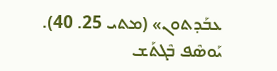ܥܒܰܕܬܘܢ» (ܡܬܝ 25. 40).
ܝܰܘܣܶܦ ܒܶܓܬܰܫ